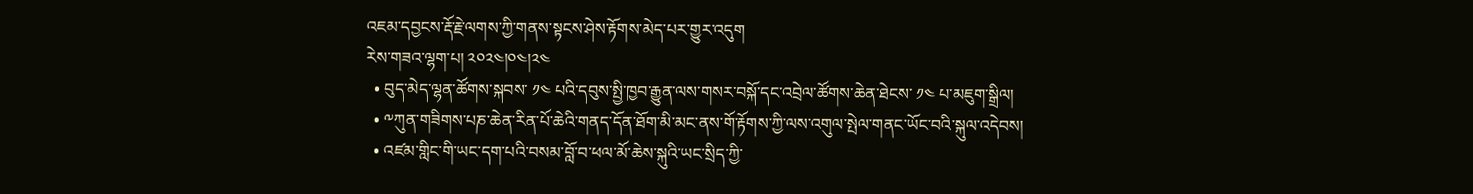འཇམ་དབྱངས་རྡོ་རྗེ་ལགས་ཀྱི་གནས་སྟངས་ཤེས་རྟོགས་མེད་པར་གྱུར་འདུག
རེས་གཟའ་ལྷག་པ། ༢༠༢༤།༠༤།༢༤
  • བུད་མེད་ལྷན་ཚོགས་སྐབས་ ༡༤ པའི་དབུས་སྤྱི་ཁྱབ་རྒྱུན་ལས་གསར་བསྐོ་དང་འབྲེལ་ཚོགས་ཆེན་ཐེངས་ ༡༤ པ་མཇུག་སྒྲིལ།
  • ༸ཀུན་གཟིགས་པཎ་ཆེན་རིན་པོ་ཆེའི་གནད་དོན་ཐོག་མི་མང་ནས་གོ་རྟོགས་ཀྱི་ལས་འགུལ་སྤེལ་གནང་ཡོང་བའི་སྐུལ་འདེབས།
  • འཛམ་གླིང་གི་ཡང་དག་པའི་བསམ་བློ་བ་ཕལ་མོ་ཆེས་སྐུའི་ཡང་སྲིད་ཀྱི་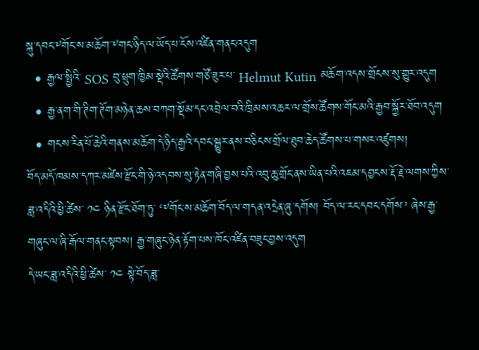སྐུ་དབང་༸གོང་ས་མཆོག་༸གང་ཉིད་ལ་ཡོད་པ་ངོས་འཛིན་གནང་འདུག
  • རྒྱལ་སྤྱིའི་ SOS བུ་ཕྲུག་ཁྱིམ་སྡེའི་ཚོགས་གཙོ་ཟུར་པ་ Helmut Kutin མཆོག་འདས་གྲོངས་སུ་གྱུར་འདུག
  • རྒྱ་ནག་གི་ཊིག་ཊོག་མཉེན་ཆས་བཀག་སྡོམ་དང་འབྲེལ་བའི་ཁྲིམས་འཆར་ལ་གྲོས་ཚོགས་གོང་མའི་རྒྱབ་སྐྱོར་ཐོབ་འདུག
  • གངས་རིན་པོ་ཆེའི་གནས་མཆོག་དེ་ཉིད་རྒྱའི་དབང་སྒྱུར་ནས་བཅིངས་གྲོལ་ཐུབ་ཆེད་ཚོགས་པ་གསར་འཛུགས།
བོད་མདོ་ཁམས་དཀར་མཛེས་རྫོང་གི་ཉེ་འདབས་སུ་རྟེན་གཞི་བྱས་པའི་འབུ་ཆུ་གྲོང་ནས་ཡིན་པའི་འཇམ་དབྱངས་རྡོ་རྗེ་ལགས་ཀྱིས་ཟླ་འདིའི་ཕྱི་ཚེས་ ༡༤ ཉིན་རྫོང་ཐོག་ཏུ་ ‘༸གོང་ས་མཆོག་བོད་ལ་གདན་འདྲེན་ཞུ་དགོས། བོད་ལ་རང་དབང་དགོས་’ ཞེས་རྒྱ་གཞུང་ལ་ཞི་རྒོལ་གནང་སྟབས། རྒྱ་གཞུང་ཉེན་རྟོག་པས་ཁོང་འཛིན་བཟུང་བྱས་འདུག
དེ་ཡང་ཟླ་འདིའི་ཕྱི་ཚེས་ ༡༤ སྟེ་བོད་ཟླ་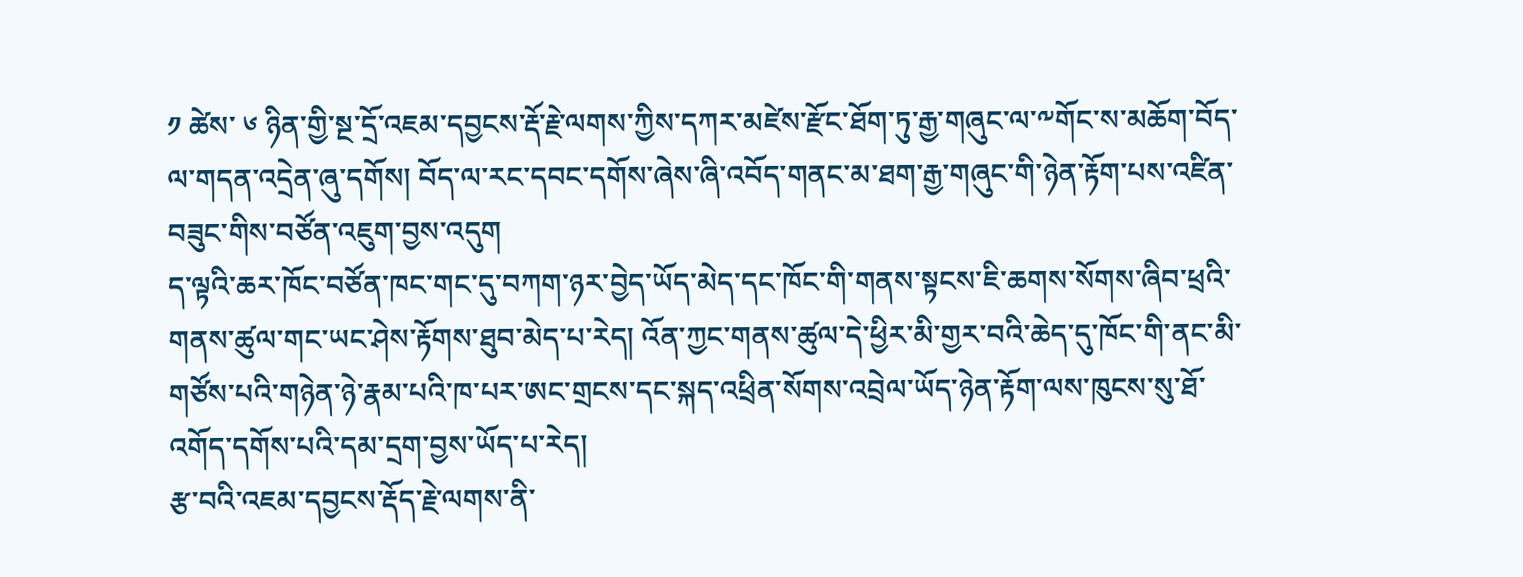༡ ཚེས་ ༦ ཉིན་གྱི་སྔ་དྲོ་འཇམ་དབྱངས་རྡོ་རྗེ་ལགས་ཀྱིས་དཀར་མཛེས་རྫོང་ཐོག་ཏུ་རྒྱ་གཞུང་ལ་༸གོང་ས་མཆོག་བོད་ལ་གདན་འདྲེན་ཞུ་དགོས། བོད་ལ་རང་དབང་དགོས་ཞེས་ཞི་འབོད་གནང་མ་ཐག་རྒྱ་གཞུང་གི་ཉེན་རྟོག་པས་འཛིན་བཟུང་གིས་བཙོན་འཇུག་བྱས་འདུག
ད་ལྟའི་ཆར་ཁོང་བཙོན་ཁང་གང་དུ་བཀག་ཉར་བྱེད་ཡོད་མེད་དང་ཁོང་གི་གནས་སྟངས་ཇི་ཆགས་སོགས་ཞིབ་ཕྲའི་གནས་ཚུལ་གང་ཡང་ཤེས་རྟོགས་ཐུབ་མེད་པ་རེད། འོན་ཀྱང་གནས་ཚུལ་དེ་ཕྱིར་མི་གྱར་བའི་ཆེད་དུ་ཁོང་གི་ནང་མི་གཙོས་པའི་གཉེན་ཉེ་རྣམ་པའི་ཁ་པར་ཨང་གྲངས་དང་སྐད་འཕྲིན་སོགས་འབྲེལ་ཡོད་ཉེན་རྟོག་ལས་ཁུངས་སུ་ཐོ་འགོད་དགོས་པའི་དམ་དྲག་བྱས་ཡོད་པ་རེད།
རྩ་བའི་འཇམ་དབྱངས་རྡོད་རྗེ་ལགས་ནི་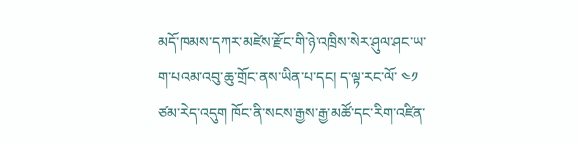མདོ་ཁམས་དཀར་མཛེས་རྫོང་གི་ཉེ་འཁྲིས་སེར་ཤུལ་ཤང་ཡ་ག་པའམ་འབུ་ཆུ་གྲོང་ནས་ཡིན་པ་དང། ད་ལྟ་རང་ལོ་ ༤༡ ཙམ་རེད་འདུག ཁོང་ནི་སངས་རྒྱས་རྒྱ་མཚོ་དང་རིག་འཛིན་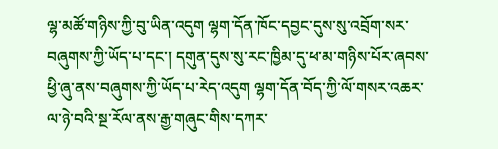ལྷ་མཚོ་གཉིས་ཀྱི་བུ་ཡིན་འདུག ལྷག་དོན་ཁོང་དབྱང་དུས་སུ་འབྲོག་སར་བཞུགས་ཀྱི་ཡོད་པ་དང་། དགུན་དུས་སུ་རང་ཁྱིམ་དུ་ཕ་མ་གཉིས་པོར་ཞབས་ཕྱི་ཞུ་ནས་བཞུགས་ཀྱི་ཡོད་པ་རེད་འདུག ལྷག་དོན་བོད་ཀྱི་ལོ་གསར་འཆར་ལ་ཉེ་བའི་སྔ་རོལ་ནས་རྒྱ་གཞུང་གིས་དཀར་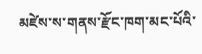མཛེས་ས་གནས་རྫོང་ཁག་མང་པོའི་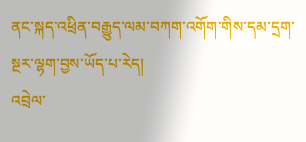ནང་སྐད་འཕྲིན་བརྒྱུད་ལམ་བཀག་འགོག་གིས་དམ་དྲག་སྔར་ལྷག་བྱས་ཡོད་པ་རེད།
འབྲེལ་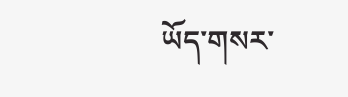ཡོད་གསར་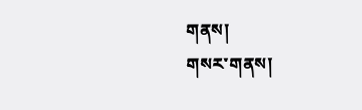གནས།
གསར་གནས།